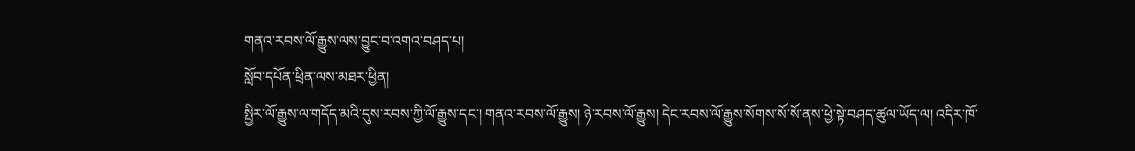གནའ་རབས་ལོ་རྒྱུས་ལས་བྱུང་བ་འགའ་བཤད་པ།
སློབ་དཔོན་ཕྲིན་ལས་མཐར་ཕྱིན།
སྤྱིར་ལོ་རྒྱུས་ལ་གདོད་མའི་དུས་རབས་ཀྱི་ལོ་རྒྱུས་དང་། གནའ་རབས་ལོ་རྒྱུས། ཉེ་རབས་ལོ་རྒྱུས། དེང་རབས་ལོ་རྒྱུས་སོགས་སོ་སོ་ནས་ཕྱེ་སྟེ་བཤད་ཚུལ་ཡོད་ལ། འདིར་ཁོ་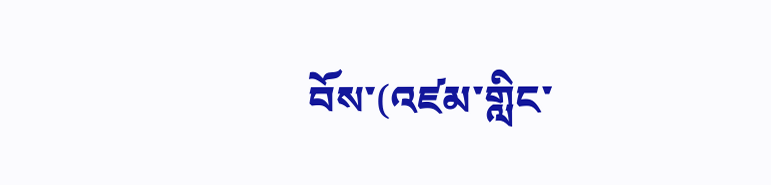བོས་(འཛམ་གླིང་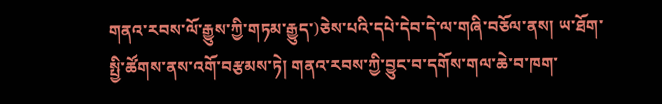གནའ་རབས་ལོ་རྒྱུས་ཀྱི་གཏམ་རྒྱུད་)ཅེས་པའི་དཔེ་དེབ་དེ་ལ་གཞི་བཅོལ་ནས། ཡ་ཐོག་སྤྱི་ཚོགས་ནས་འགོ་བརྩམས་ཏེ། གནའ་རབས་ཀྱི་བྱུང་བ་དགོས་གལ་ཆེ་བ་ཁག་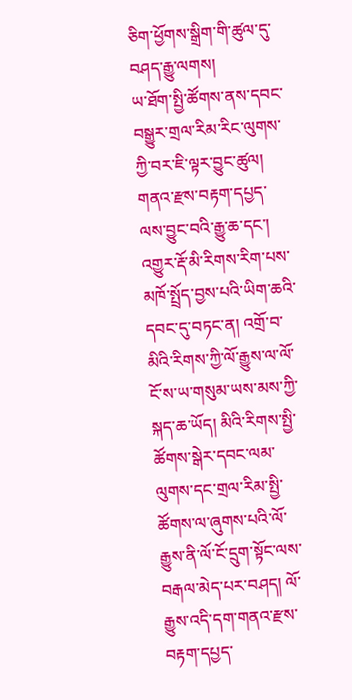ཅིག་ཕྱོགས་སྒྲིག་གི་ཚུལ་དུ་བཤད་རྒྱུ་ལགས།
ཡ་ཐོག་སྤྱི་ཚོགས་ནས་དབང་བསྒྱུར་གྲལ་རིམ་རིང་ལུགས་ཀྱི་བར་ཇི་ལྟར་བྱུང་ཚུལ།
གནའ་རྫས་བརྟག་དཔྱད་ལས་བྱུང་བའི་རྒྱུ་ཆ་དང་། འགྱུར་རྡོ་མི་རིགས་རིག་པས་མཁོ་སྤྲོད་བྱས་པའི་ཡིག་ཆའི་དབང་དུ་བཏང་ན། འགྲོ་བ་མིའི་རིགས་ཀྱི་ལོ་རྒྱུས་ལ་ལོ་ངོ་ས་ཡ་གསུམ་ཡས་མས་ཀྱི་སྐད་ཆ་ཡོད། མིའི་རིགས་སྤྱི་ཚོགས་སྒེར་དབང་ལམ་ལུགས་དང་གྲལ་རིམ་སྤྱི་ཚོགས་ལ་ཞུགས་པའི་ལོ་རྒྱུས་ནི་ལོ་ངོ་དྲུག་སྟོང་ལས་བརྒལ་མེད་པར་བཤད། ལོ་རྒྱུས་འདི་དག་གནའ་རྫས་བརྟག་དཔྱད་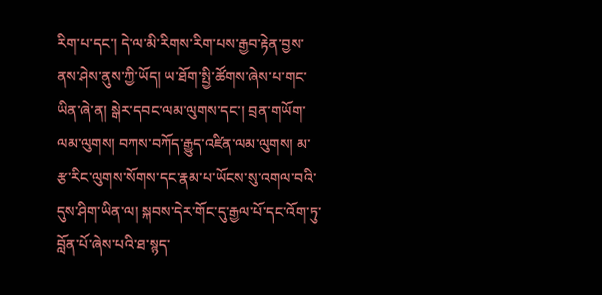རིག་པ་དང་། དེ་ལ་མི་རིགས་རིག་པས་རྒྱབ་རྟེན་བྱས་ནས་ཤེས་ནུས་ཀྱི་ཡོད། ཡ་ཐོག་སྤྱི་ཚོགས་ཞེས་པ་གང་ཡིན་ཞེ་ན། སྒེར་དབང་ལམ་ལུགས་དང་། བྲན་གཡོག་ལམ་ལུགས། བཀས་བཀོད་རྒྱུད་འཛིན་ལམ་ལུགས། མ་རྩ་རིང་ལུགས་སོགས་དང་རྣམ་པ་ཡོངས་སུ་འགལ་བའི་དུས་ཤིག་ཡིན་ལ། སྐབས་དེར་གོང་དུ་རྒྱལ་པོ་དང་འོག་ཏུ་བློན་པོ་ཞེས་པའི་ཐ་སྙད་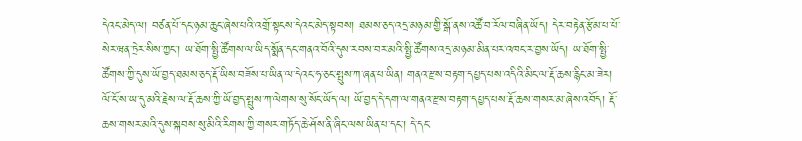དེའང་མེད་ལ། བཙན་པོ་དང་ཉམ་ཆུང་ཞེས་པའི་འགྲོ་སྟངས་དེའང་མེད་སྟབས། ཐམས་ཅད་འདྲ་མཉམ་གྱི་སྒོ་ནས་འཚོ་བ་རོལ་བཞིན་ཡོད། དེར་བརྟེན་རྩོམ་པ་པོ་སེར་ཝན་ཏྲེར་སིས་ཀྱང་། ཡ་ཐོག་སྤྱི་ཚོགས་ལ་ཡིད་སྨོན་དང་གནའ་བོའི་དུས་རབས་བར་མའི་སྤྱི་ཚོགས་འདྲ་མཉམ་མིན་པར་འཁང་ར་བྱས་ཡོད། ཡ་ཐོག་སྤྱི་ཚོགས་ཀྱི་དུས་ཡོ་བྱད་ཐམས་ཅད་རྡོ་ཡིས་བཟོས་པ་ཡིན་ལ་དེའང་ཧ་ཅང་སྤུས་ཀ་ཞན་པ་ཡིན། གནའ་རྫས་བརྟག་དཔྱད་པས་འདིའི་མིང་ལ་རྡོ་ཆས་རྙིང་མ་ཟེར། ལོ་ངོ་ས་ཡ་དུ་མའི་རྗེས་ལ་རྡོ་ཆས་ཀྱི་ཡོ་བྱད་སྤུས་ཀ་ལེགས་སུ་སོང་ཡོད་ལ། ཡོ་བྱད་དེ་དག་ལ་གནའ་རྫས་བརྟག་དཔྱད་པས་རྡོ་ཆས་གསར་མ་ཞེས་འབོད། རྡོ་ཆས་གསར་མའི་དུས་སྐབས་སུ་མིའི་རིགས་ཀྱི་གསར་གཏོད་ཆེ་ཤོས་ནི་ཞིང་ལས་ཡིན་པ་དང་། དེ་དང་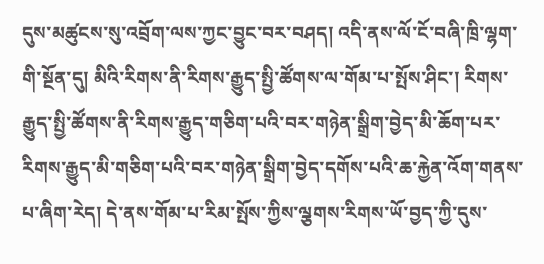དུས་མཚུངས་སུ་འབྲོག་ལས་ཀྱང་བྱུང་བར་བཤད། འདི་ནས་ལོ་ངོ་བཞི་ཁྲི་ལྷག་གི་སྔོན་དུ། མིའི་རིགས་ནི་རིགས་རྒྱུད་སྤྱི་ཚོགས་ལ་གོམ་པ་སྤོས་ཤིང་། རིགས་རྒྱུད་སྤྱི་ཚོགས་ནི་རིགས་རྒྱུད་གཅིག་པའི་བར་གཉེན་སྒྲིག་བྱེད་མི་ཆོག་པར་རིགས་རྒྱུད་མི་གཅིག་པའི་བར་གཉེན་སྒྲིག་བྱེད་དགོས་པའི་ཆ་རྐྱེན་འོག་གནས་པ་ཞིག་རེད། དེ་ནས་གོམ་པ་རིམ་སྤོས་ཀྱིས་ལྕགས་རིགས་ཡོ་བྱད་ཀྱི་དུས་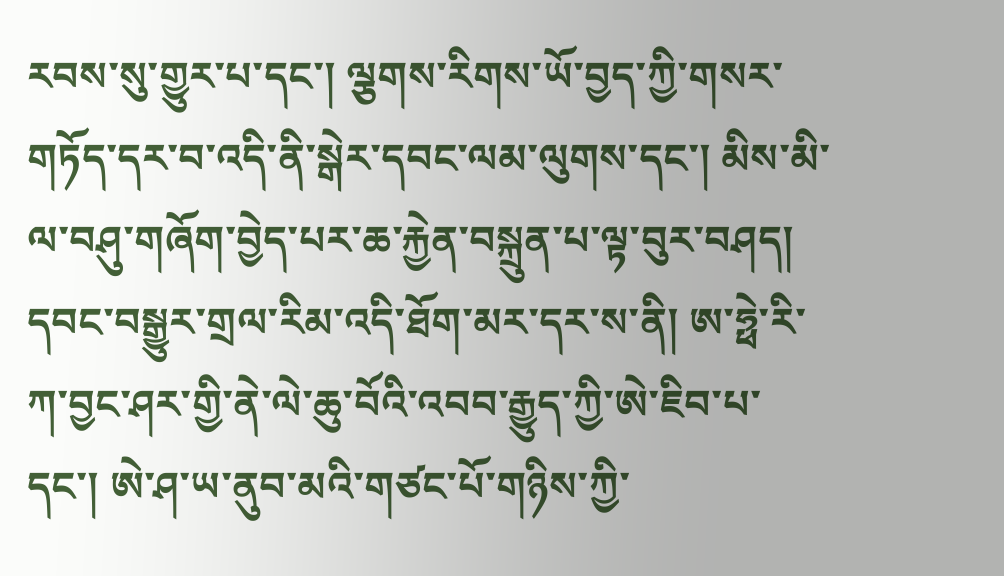རབས་སུ་གྱུར་པ་དང་། ལྕགས་རིགས་ཡོ་བྱད་ཀྱི་གསར་གཏོད་དར་བ་འདི་ནི་སྒེར་དབང་ལམ་ལུགས་དང་། མིས་མི་ལ་བཤུ་གཞོག་བྱེད་པར་ཆ་རྐྱེན་བསྐྲུན་པ་ལྟ་བུར་བཤད། དབང་བསྒྱུར་གྲལ་རིམ་འདི་ཐོག་མར་དར་ས་ནི། ཨ་ཧྥེ་རི་ཀ་བྱང་ཤར་གྱི་ནེ་ལེ་ཆུ་བོའི་འབབ་རྒྱུད་ཀྱི་ཨེ་ཇིབ་པ་དང་། ཨེ་ཤ་ཡ་ནུབ་མའི་གཙང་པོ་གཉིས་ཀྱི་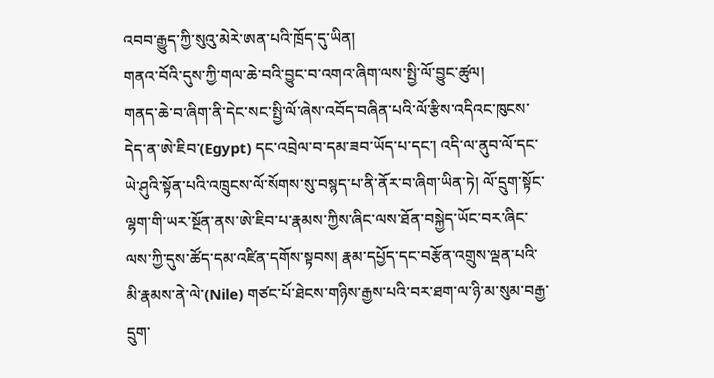འབབ་རྒྱུད་ཀྱི་སུའུ་མེརེ་ཨན་པའི་ཁྲོད་དུ་ཡིན།
གནའ་བོའི་དུས་ཀྱི་གལ་ཆེ་བའི་བྱུང་བ་འགའ་ཞིག་ལས་སྤྱི་ལོ་བྱུང་ཚུལ།
གནད་ཆེ་བ་ཞིག་ནི་དེང་སང་སྤྱི་ལོ་ཞེས་འབོད་བཞིན་པའི་ལོ་རྩིས་འདིའང་ཁུངས་དེད་ན་ཨེ་ཇིབ་(Egypt) དང་འབྲེལ་བ་དམ་ཟབ་ཡོད་པ་དང་། འདི་ལ་ནུབ་ལོ་དང་ཡེ་ཤུའི་སྟོན་པའི་འཁྲུངས་ལོ་སོགས་སུ་བསྙད་པ་ནི་ནོར་བ་ཞིག་ཡིན་ཏེ། ལོ་དྲུག་སྟོང་ལྷག་གི་ཡར་སྔོན་ནས་ཨེ་ཇིབ་པ་རྣམས་ཀྱིས་ཞིང་ལས་ཐོན་བསྐྱེད་ཡོང་བར་ཞིང་ལས་ཀྱི་དུས་ཚོད་དམ་འཛིན་དགོས་སྟབས། རྣམ་དཔྱོད་དང་བརྩོན་འགྲུས་ལྡན་པའི་མི་རྣམས་ནེ་ལེ་(Nile) གཙང་པོ་ཐེངས་གཉིས་རྒྱས་པའི་བར་ཐག་ལ་ཉི་མ་སུམ་བརྒྱ་དྲུག་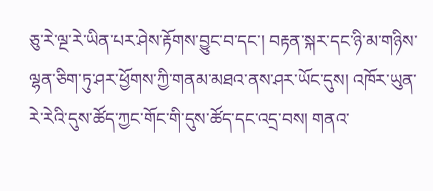ཅུ་རེ་ལྔ་རེ་ཡིན་པར་ཤེས་རྟོགས་བྱུང་བ་དང་། བརྟན་སྐར་དང་ཉི་མ་གཉིས་ལྷན་ཅིག་ཏུ་ཤར་ཕྱོགས་ཀྱི་གནམ་མཐའ་ནས་ཤར་ཡོང་དུས། འཁོར་ཡུན་རེ་རེའི་དུས་ཚོད་ཀྱང་གོང་གི་དུས་ཚོད་དང་འདྲ་བས། གནའ་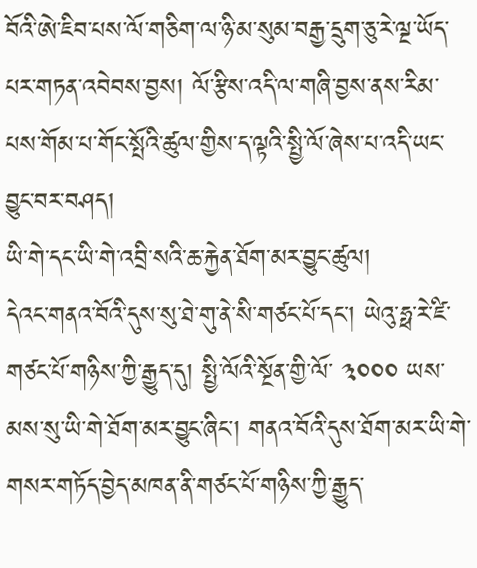བོའི་ཨེ་ཇིབ་པས་ལོ་གཅིག་ལ་ཉི་མ་སུམ་བརྒྱ་དྲུག་ཅུ་རེ་ལྔ་ཡོད་པར་གཏན་འབེབས་བྱས། ལོ་རྩིས་འདི་ལ་གཞི་བྱས་ནས་རིམ་པས་གོམ་པ་གོང་སྤོའི་ཚུལ་གྱིས་ད་ལྟའི་སྤྱི་ལོ་ཞེས་པ་འདི་ཡང་བྱུང་བར་བཤད།
ཡི་གེ་དང་ཡི་གེ་འབྲི་སའི་ཆ་རྐྱེན་ཐོག་མར་བྱུང་ཚུལ།
དེའང་གནའ་བོའི་དུས་སུ་ཐེ་གུ་ནེ་སི་གཙང་པོ་དང་། ཡེའུ་ཧྥ་རེ་ཛི་གཙང་པོ་གཉིས་ཀྱི་རྒྱུད་དུ། སྤྱི་ལོའི་སྔོན་གྱི་ལོ་ ༣༠༠༠ ཡས་མས་སུ་ཡི་གེ་ཐོག་མར་བྱུང་ཞིང་། གནའ་བོའི་དུས་ཐོག་མར་ཡི་གེ་གསར་གཏོད་བྱེད་མཁན་ནི་གཙང་པོ་གཉིས་ཀྱི་རྒྱུད་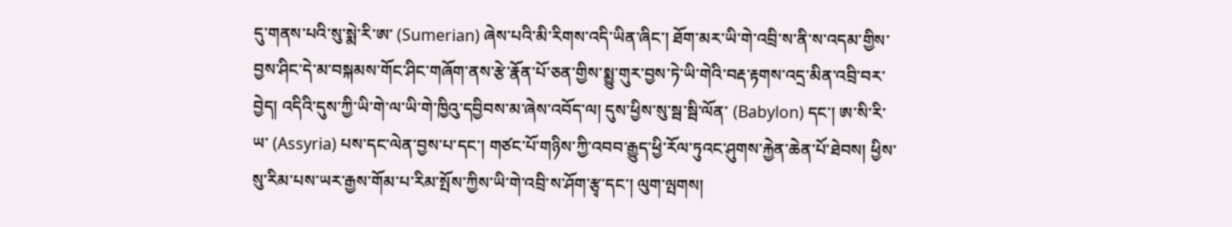དུ་གནས་པའི་སུ་སྨེ་རི་ཨ་ (Sumerian) ཞེས་པའི་མི་རིགས་འདི་ཡིན་ཞིང་། ཐོག་མར་ཡི་གེ་འབྲི་ས་ནི་ས་འདམ་གྱིས་བྱས་ཤིང་དེ་མ་བསྐམས་གོང་ཤིང་གཞོག་ནས་རྩེ་རྣོན་པོ་ཅན་གྱིས་སྨྱུ་གུར་བྱས་ཏེ་ཡི་གེའི་བརྡ་རྟགས་འདྲ་མིན་འབྲི་བར་བྱེད། འདིའི་དུས་ཀྱི་ཡི་གེ་ལ་ཡི་གེ་ཁྱིའུ་དབྱིབས་མ་ཞེས་འབོད་ལ། དུས་ཕྱིས་སུ་སྦ་སྦི་ལོན་ (Babylon) དང་། ཨ་སི་རི་ཡ་ (Assyria) པས་དང་ལེན་བྱས་པ་དང་། གཙང་པོ་གཉིས་ཀྱི་འབབ་རྒྱུད་ཕྱི་རོལ་ཏུའང་ཤུགས་རྐྱེན་ཆེན་པོ་ཐེབས། ཕྱིས་སུ་རིམ་པས་ཡར་རྒྱས་གོམ་པ་རིམ་སྤོས་ཀྱིས་ཡི་གེ་འབྲི་ས་ཤོག་རྩྭ་དང་། ལུག་ལྤགས།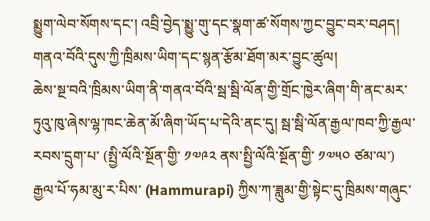སྨྱུག་ལེབ་སོགས་དང་། འབྲི་བྱེད་སྨྱུ་གུ་དང་སྣག་ཚ་སོགས་ཀྱང་བྱུང་བར་བཤད།
གནའ་བོའི་དུས་ཀྱི་ཁྲིམས་ཡིག་དང་སྙན་རྩོམ་ཐོག་མར་བྱུང་ཚུལ།
ཆེས་སྔ་བའི་ཁྲིམས་ཡིག་ནི་གནའ་བོའི་སྦ་སྦི་ལོན་གྱི་གྲོང་ཁྱེར་ཞིག་གི་ནང་མར་ཏུའུ་ཁུ་ཞེས་ལྷ་ཁང་ཆེན་མོ་ཞིག་ཡོད་པ་དེའི་ནང་དུ། སྦ་སྦི་ལོན་རྒྱལ་ཁབ་ཀྱི་རྒྱལ་རབས་དྲུག་པ་ (སྤྱི་ལོའི་སྔོན་གྱི་ ༡༧༩༢ ནས་སྤྱི་ལོའི་སྔོན་གྱི་ ༡༧༥༠ ཙམ་ལ་) རྒྱལ་པོ་ཧམ་མུ་ར་པིས་ (Hammurapi) ཀྱིས་ཀ་ཟླུམ་གྱི་སྟེང་དུ་ཁྲིམས་གཞུང་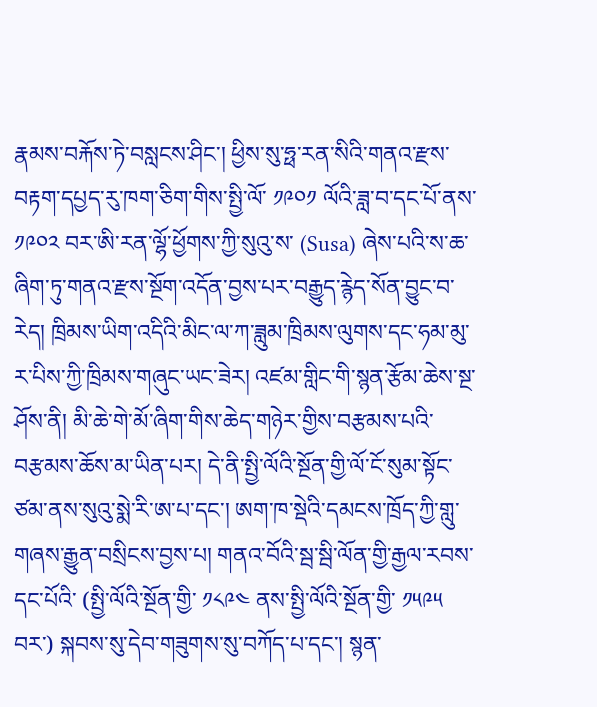རྣམས་བརྐོས་ཏེ་བསླངས་ཤིང་། ཕྱིས་སུ་ཧྥ་རན་སིའི་གནའ་རྫས་བརྟག་དཔྱད་རུ་ཁག་ཅིག་གིས་སྤྱི་ལོ་ ༡༩༠༡ ལོའི་ཟླ་བ་དང་པོ་ནས་ ༡༩༠༢ བར་ཨི་རན་ལྷོ་ཕྱོགས་ཀྱི་སུའུ་ས་ (Susa) ཞེས་པའི་ས་ཆ་ཞིག་ཏུ་གནའ་རྫས་སྔོག་འདོན་བྱས་པར་བརྒྱུད་རྙེད་སོན་བྱུང་བ་རེད། ཁྲིམས་ཡིག་འདིའི་མིང་ལ་ཀ་ཟླུམ་ཁྲིམས་ལུགས་དང་ཧམ་མུ་ར་པིས་ཀྱི་ཁྲིམས་གཞུང་ཡང་ཟེར། འཛམ་གླིང་གི་སྙན་རྩོམ་ཆེས་སྔ་ཤོས་ནི། མི་ཆེ་གེ་མོ་ཞིག་གིས་ཆེད་གཉེར་གྱིས་བརྩམས་པའི་བརྩམས་ཆོས་མ་ཡིན་པར། དེ་ནི་སྤྱི་ལོའི་སྔོན་གྱི་ལོ་ངོ་སུམ་སྟོང་ཙམ་ནས་སུའུ་སྨེ་རི་ཨ་པ་དང་། ཨག་ཁ་སྡེའི་དམངས་ཁྲོད་ཀྱི་གླུ་གཞས་རྒྱུན་བསྲིངས་བྱས་པ། གནའ་བོའི་སྦ་སྦི་ལོན་གྱི་རྒྱལ་རབས་དང་པོའི་ (སྤྱི་ལོའི་སྔོན་གྱི་ ༡༨༩༤ ནས་སྤྱི་ལོའི་སྔོན་གྱི་ ༡༥༩༥ བར་) སྐབས་སུ་དེབ་གཟུགས་སུ་བཀོད་པ་དང་། སྙན་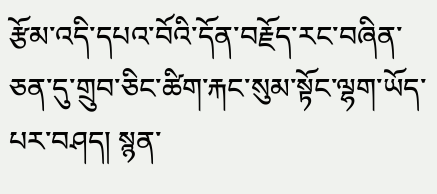རྩོམ་འདི་དཔའ་བོའི་དོན་བརྗོད་རང་བཞིན་ཅན་དུ་གྲུབ་ཅིང་ཚིག་རྐང་སུམ་སྟོང་ལྷག་ཡོད་པར་བཤད། སྙན་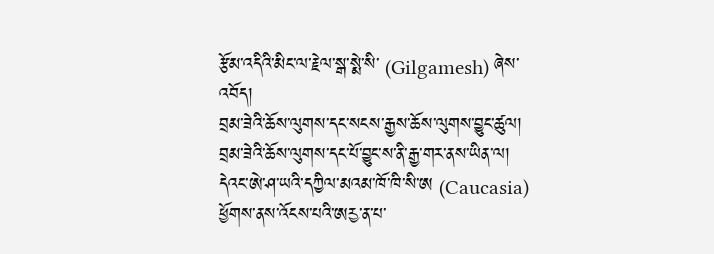རྩོམ་འདིའི་མིང་ལ་རྗེལ་སྒ་སྨེ་སི་ (Gilgamesh) ཞེས་འབོད།
བྲམ་ཟེའི་ཆོས་ལུགས་དང་སངས་རྒྱས་ཆོས་ལུགས་བྱུང་ཚུལ།
བྲམ་ཟེའི་ཆོས་ལུགས་དང་པོ་བྱུང་ས་ནི་རྒྱ་གར་ནས་ཡིན་ལ། དེའང་ཨེ་ཤ་ཡའི་དཀྱིལ་མའམ་ཁོ་ཁི་སི་ཨ (Caucasia) ཕྱོགས་ནས་འོངས་པའི་ཨརྱ་ན་པ་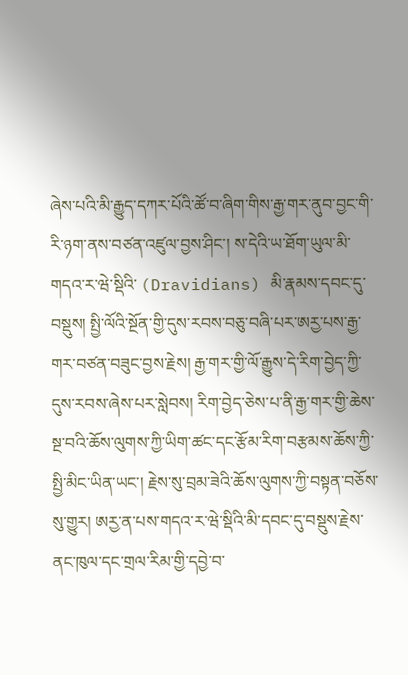ཞེས་པའི་མི་རྒྱུད་དཀར་པོའི་ཚོ་བ་ཞིག་གིས་རྒྱ་གར་ནུབ་བྱང་གི་རི་ཉག་ནས་བཙན་འཛུལ་བྱས་ཤིང་། ས་དེའི་ཡ་ཐོག་ཡུལ་མི་གདའ་ར་ཝེ་སྡིའི་ (Dravidians) མི་རྣམས་དབང་དུ་བསྡུས། སྤྱི་ལོའི་སྔོན་གྱི་དུས་རབས་བཅུ་བཞི་པར་ཨརྱ་པས་རྒྱ་གར་བཙན་བཟུང་བྱས་རྗེས། རྒྱ་གར་གྱི་ལོ་རྒྱུས་དེ་རིག་བྱེད་ཀྱི་དུས་རབས་ཞེས་པར་སླེབས། རིག་བྱེད་ཅེས་པ་ནི་རྒྱ་གར་གྱི་ཆེས་སྔ་བའི་ཆོས་ལུགས་ཀྱི་ཡིག་ཚང་དང་རྩོམ་རིག་བརྩམས་ཆོས་ཀྱི་སྤྱི་མིང་ཡིན་ཡང་། རྗེས་སུ་བྲམ་ཟེའི་ཆོས་ལུགས་ཀྱི་བསྟན་བཅོས་སུ་གྱུར། ཨརྱ་ན་པས་གདའ་ར་ཝེ་སྡིའི་མི་དབང་དུ་བསྡུས་རྗེས་ནང་ཁུལ་དང་གྲལ་རིམ་གྱི་དབྱེ་བ་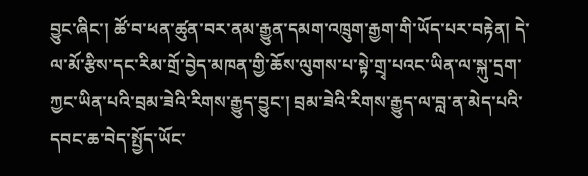བྱུང་ཞིང་། ཚོ་བ་ཕན་ཚུན་བར་ནམ་རྒྱུན་དམག་འཁྲུག་རྒྱག་གི་ཡོད་པར་བརྟེན། དེ་ལ་མོ་རྩིས་དང་རིམ་གྲོ་བྱེད་མཁན་གྱི་ཆོས་ལུགས་པ་སྟེ་གྲྭ་པའང་ཡིན་ལ་སྐུ་དྲག་ཀྱང་ཡིན་པའི་བྲམ་ཟེའི་རིགས་རྒྱུད་བྱུང་། བྲམ་ཟེའི་རིགས་རྒྱུད་ལ་བླ་ན་མེད་པའི་དབང་ཆ་བེད་སྤྱོད་ཡོང་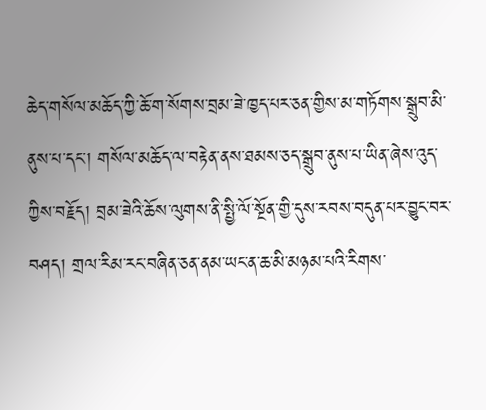ཆེད་གསོལ་མཆོད་ཀྱི་ཆོ་ག་སོགས་བྲམ་ཟེ་ཁྱད་པར་ཅན་གྱིས་མ་གཏོགས་སྒྲུབ་མི་ནུས་པ་དང་། གསོལ་མཆོད་ལ་བརྟེན་ནས་ཐམས་ཅད་སྒྲུབ་ནུས་པ་ཡིན་ཞེས་འུད་ཀྱིས་བརྗོད། བྲམ་ཟེའི་ཆོས་ལུགས་ནི་སྤྱི་ལོ་སྔོན་གྱི་དུས་རབས་བདུན་པར་བྱུང་བར་བཤད། གྲལ་རིམ་རང་བཞིན་ཅན་ནམ་ཡང་ན་ཆ་མི་མཉམ་པའི་རིགས་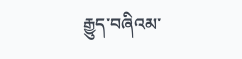རྒྱུད་བཞིའམ་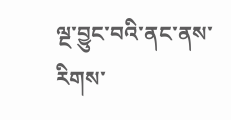ལྔ་བྱུང་བའི་ནང་ནས་རིགས་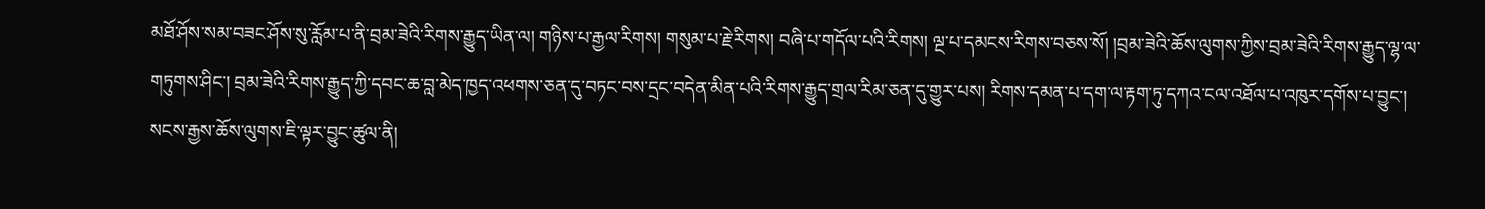མཐོ་ཤོས་སམ་བཟང་ཤོས་སུ་རློམ་པ་ནི་བྲམ་ཟེའི་རིགས་རྒྱུད་ཡིན་ལ། གཉིས་པ་རྒྱལ་རིགས། གསུམ་པ་རྗེ་རིགས། བཞི་པ་གདོལ་པའི་རིགས། ལྔ་པ་དམངས་རིགས་བཅས་སོ། །བྲམ་ཟེའི་ཆོས་ལུགས་ཀྱིས་བྲམ་ཟེའི་རིགས་རྒྱུད་ལྷ་ལ་གཏུགས་ཤིང་། བྲམ་ཟེའི་རིགས་རྒྱུད་ཀྱི་དབང་ཆ་བླ་མེད་ཁྱད་འཕགས་ཅན་དུ་བཏང་བས་དྲང་བདེན་མིན་པའི་རིགས་རྒྱུད་གྲལ་རིམ་ཅན་དུ་གྱུར་པས། རིགས་དམན་པ་དག་ལ་རྟག་ཏུ་དཀའ་ངལ་འཐོལ་པ་འཁུར་དགོས་པ་བྱུང་།
སངས་རྒྱས་ཆོས་ལུགས་ཇི་ལྟར་བྱུང་ཚུལ་ནི།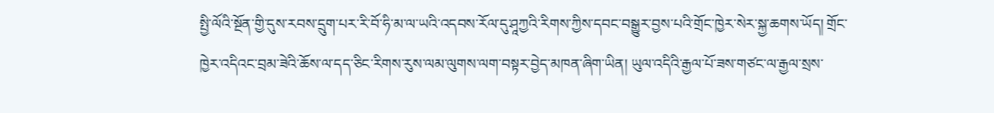སྤྱི་ལོའི་སྔོན་གྱི་དུས་རབས་དྲུག་པར་རི་བོ་ཧི་མ་ལ་ཡའི་འདབས་རོལ་དུ་ཤཱཀྱའི་རིགས་ཀྱིས་དབང་བསྒྱུར་བྱས་པའི་གྲོང་ཁྱེར་སེར་སྐྱ་ཆགས་ཡོད། གྲོང་ཁྱེར་འདིའང་བྲམ་ཟེའི་ཆོས་ལ་དད་ཅིང་རིགས་རུས་ལམ་ལུགས་ལག་བསྟར་བྱེད་མཁན་ཞིག་ཡིན། ཡུལ་འདིའི་རྒྱལ་པོ་ཟས་གཙང་ལ་རྒྱལ་སྲས་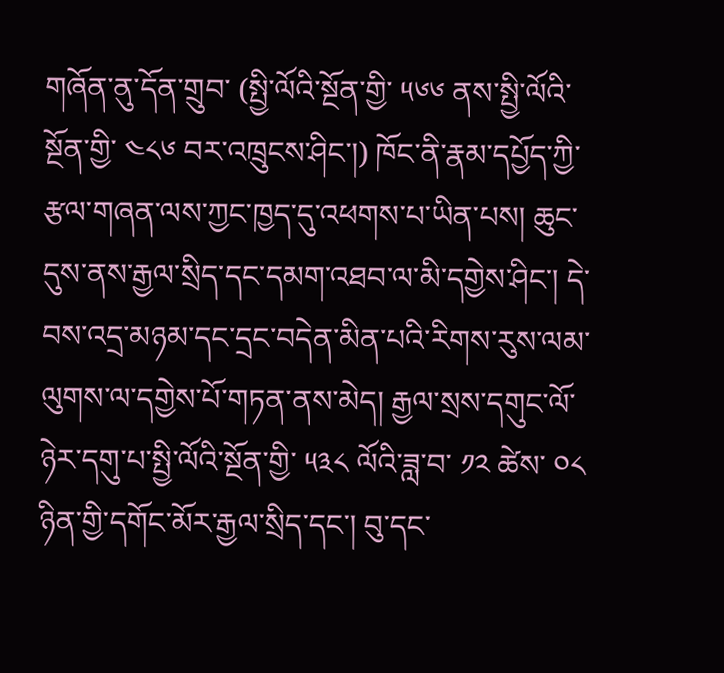གཞོན་ནུ་དོན་གྲུབ་ (སྤྱི་ལོའི་སྔོན་གྱི་ ༥༦༦ ནས་སྤྱི་ལོའི་སྔོན་གྱི་ ༤༨༦ བར་འཁྲུངས་ཤིང་།) ཁོང་ནི་རྣམ་དཔྱོད་ཀྱི་རྩལ་གཞན་ལས་ཀྱང་ཁྱད་དུ་འཕགས་པ་ཡིན་པས། ཆུང་དུས་ནས་རྒྱལ་སྲིད་དང་དམག་འཐབ་ལ་མི་དགྱེས་ཤིང་། དེ་བས་འདྲ་མཉམ་དང་དྲང་བདེན་མིན་པའི་རིགས་རུས་ལམ་ལུགས་ལ་དགྱེས་པོ་གཏན་ནས་མེད། རྒྱལ་སྲས་དགུང་ལོ་ཉེར་དགུ་པ་སྤྱི་ལོའི་སྔོན་གྱི་ ༥༣༨ ལོའི་ཟླ་བ་ ༡༢ ཚེས་ ༠༨ ཉིན་གྱི་དགོང་མོར་རྒྱལ་སྲིད་དང་། བུ་དང་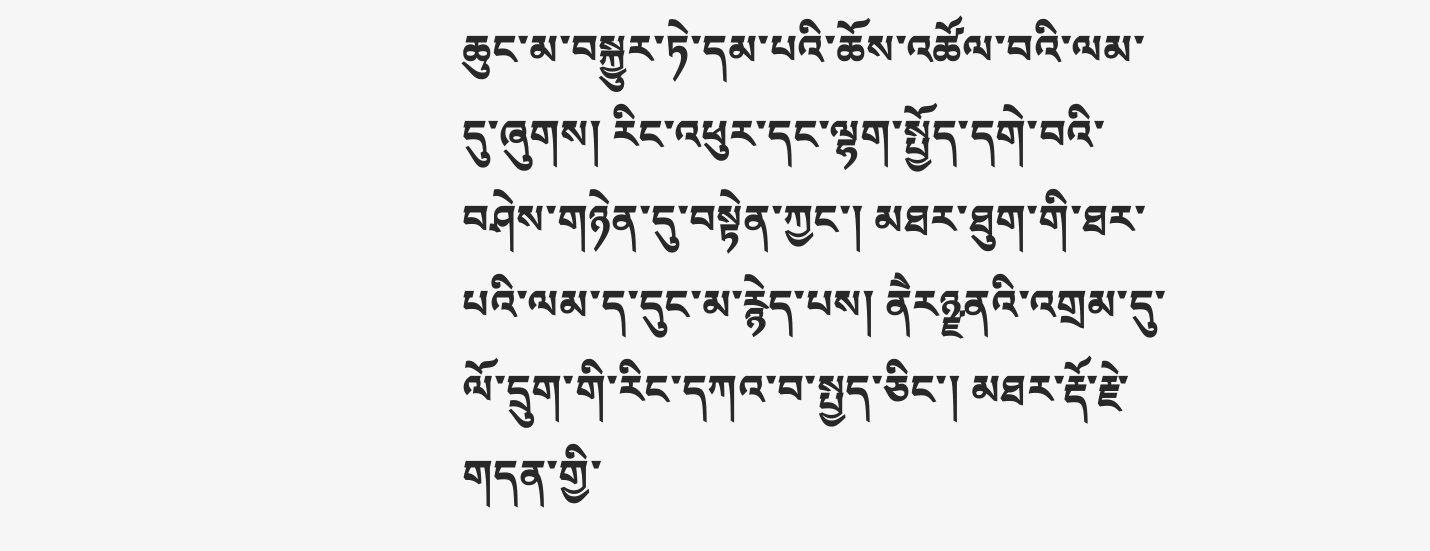ཆུང་མ་བསྐྱུར་ཏེ་དམ་པའི་ཆོས་འཚོལ་བའི་ལམ་དུ་ཞུགས། རིང་འཕུར་དང་ལྷག་སྤྱོད་དགེ་བའི་བཤེས་གཉེན་དུ་བསྟེན་ཀྱང་། མཐར་ཐུག་གི་ཐར་པའི་ལམ་ད་དུང་མ་རྙེད་པས། ནཻརཉྫནའི་འགྲམ་དུ་ལོ་དྲུག་གི་རིང་དཀའ་བ་སྤྱད་ཅིང་། མཐར་རྡོ་རྗེ་གདན་གྱི་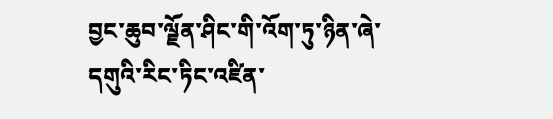བྱང་ཆུབ་ལྗོན་ཤིང་གི་འོག་ཏུ་ཉིན་ཞེ་དགུའི་རིང་ཏིང་འཛིན་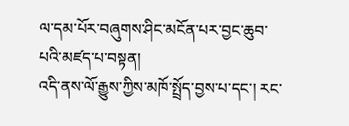ལ་དམ་པོར་བཞུགས་ཤིང་མངོན་པར་བྱང་ཆུབ་པའི་མཛད་པ་བསྟན།
འདི་ནས་ལོ་རྒྱུས་ཀྱིས་མཁོ་སྤྲོད་བྱས་པ་དང་། རང་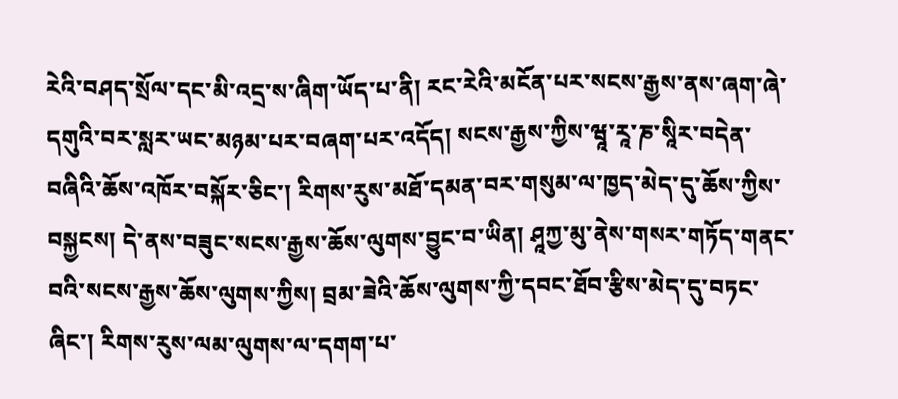རེའི་བཤད་སྲོལ་དང་མི་འདྲ་ས་ཞིག་ཡོད་པ་ནི། རང་རེའི་མངོན་པར་སངས་རྒྱས་ནས་ཞག་ཞེ་དགུའི་བར་སླར་ཡང་མཉམ་པར་བཞག་པར་འདོད། སངས་རྒྱས་ཀྱིས་ཝཱ་རཱ་ཎ་སཱིར་བདེན་བཞིའི་ཆོས་འཁོར་བསྐོར་ཅིང་། རིགས་རུས་མཐོ་དམན་བར་གསུམ་ལ་ཁྱད་མེད་དུ་ཆོས་ཀྱིས་བསྐྱངས། དེ་ནས་བཟུང་སངས་རྒྱས་ཆོས་ལུགས་བྱུང་བ་ཡིན། ཤཱཀྱ་མུ་ནེས་གསར་གཏོད་གནང་བའི་སངས་རྒྱས་ཆོས་ལུགས་ཀྱིས། བྲམ་ཟེའི་ཆོས་ལུགས་ཀྱི་དབང་ཐོབ་རྩིས་མེད་དུ་བཏང་ཞིང་། རིགས་རུས་ལམ་ལུགས་ལ་དགག་པ་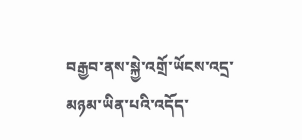བརྒྱབ་ནས་སྐྱེ་འགྲོ་ཡོངས་འདྲ་མཉམ་ཡིན་པའི་འདོད་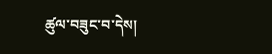ཚུལ་བཟུང་བ་དེས།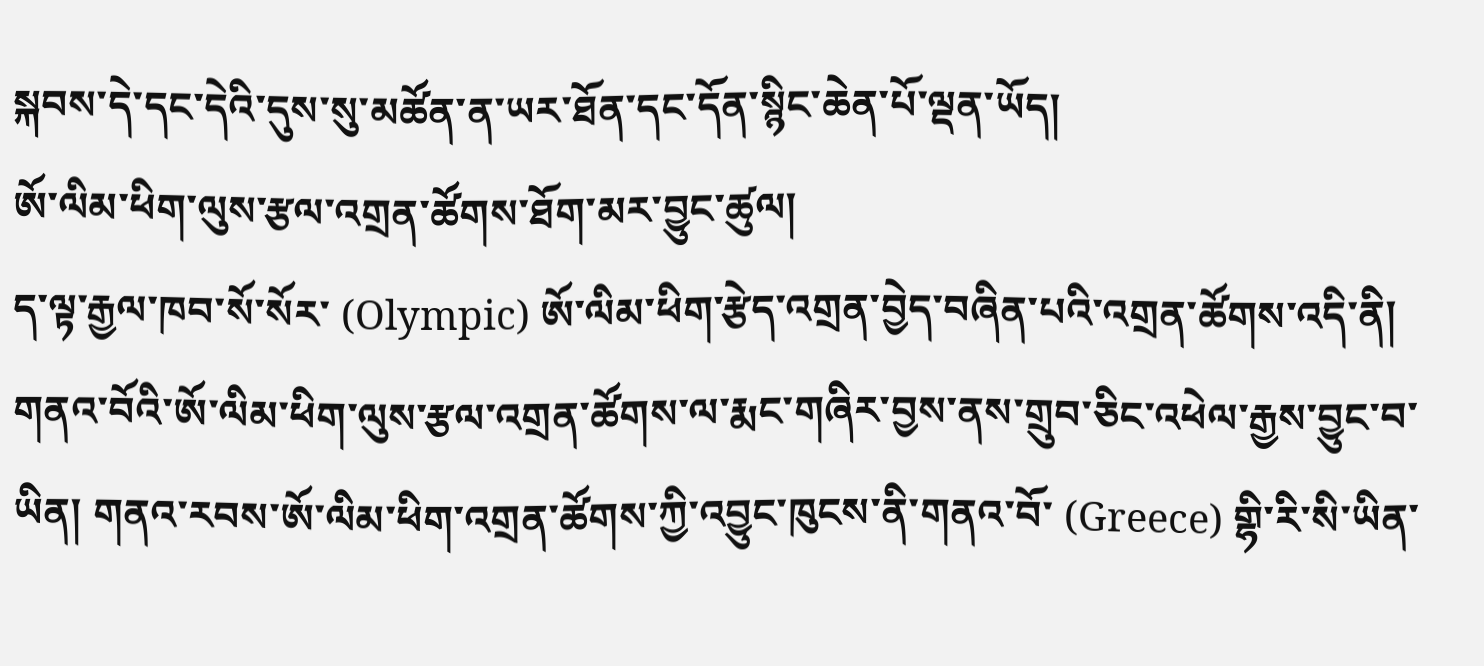སྐབས་དེ་དང་དེའི་དུས་སུ་མཚོན་ན་ཡར་ཐོན་དང་དོན་སྙིང་ཆེན་པོ་ལྡན་ཡོད།
ཨོ་ལིམ་ཕིག་ལུས་རྩལ་འགྲན་ཚོགས་ཐོག་མར་བྱུང་ཚུལ།
ད་ལྟ་རྒྱལ་ཁབ་སོ་སོར་ (Olympic) ཨོ་ལིམ་ཕིག་རྩེད་འགྲན་བྱེད་བཞིན་པའི་འགྲན་ཚོགས་འདི་ནི། གནའ་བོའི་ཨོ་ལིམ་ཕིག་ལུས་རྩལ་འགྲན་ཚོགས་ལ་རྨང་གཞིར་བྱས་ནས་གྲུབ་ཅིང་འཕེལ་རྒྱས་བྱུང་བ་ཡིན། གནའ་རབས་ཨོ་ལིམ་ཕིག་འགྲན་ཚོགས་ཀྱི་འབྱུང་ཁུངས་ནི་གནའ་བོ་ (Greece) གྷི་རི་སི་ཡིན་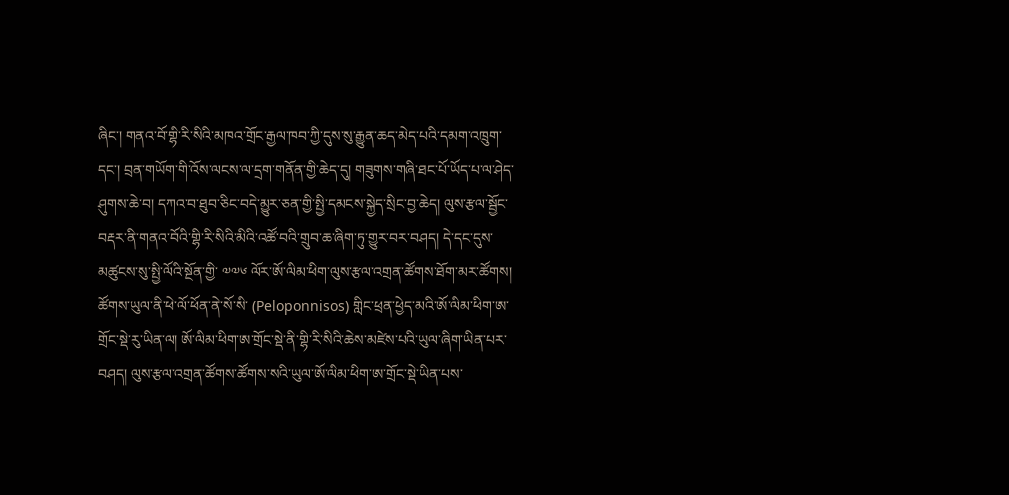ཞིང་། གནའ་བོ་གྷི་རི་སིའི་མཁའ་གྲོང་རྒྱལ་ཁབ་ཀྱི་དུས་སུ་རྒྱུན་ཆད་མེད་པའི་དམག་འཁྲུག་དང་། བྲན་གཡོག་གི་འོས་ལངས་ལ་དྲག་གནོན་གྱི་ཆེད་དུ། གཟུགས་གཞི་ཐང་པོ་ཡོད་པ་ལ་ཤེད་ཤུགས་ཆེ་བ། དཀའ་བ་ཐུབ་ཅིང་བདེ་མྱུར་ཅན་གྱི་སྤྱི་དམངས་སྐྱེད་སྲིང་བྱ་ཆེད། ལུས་རྩལ་སྦྱོང་བརྡར་ནི་གནའ་བོའི་གྷི་རི་སིའི་མིའི་འཚོ་བའི་གྲུབ་ཆ་ཞིག་ཏུ་གྱུར་བར་བཤད། དེ་དང་དུས་མཚུངས་སུ་སྤྱི་ལོའི་སྔོན་གྱི་ ༧༧༦ ལོར་ཨོ་ལིམ་ཕིག་ལུས་རྩལ་འགྲན་ཚོགས་ཐོག་མར་ཚོགས། ཚོགས་ཡུལ་ནི་ཕེ་ལོ་ཕོན་ནེ་སོ་སི་ (Peloponnisos) གླིང་ཕྲན་ཕྱེད་མའི་ཨོ་ལིམ་ཕིག་ཨ་གྲོང་སྡེ་རུ་ཡིན་ལ། ཨོ་ལིམ་ཕིག་ཨ་གྲོང་སྡེ་ནི་གྷི་རི་སིའི་ཆེས་མཛེས་པའི་ཡུལ་ཞིག་ཡིན་པར་བཤད། ལུས་རྩལ་འགྲན་ཚོགས་ཚོགས་སའི་ཡུལ་ཨོ་ལིམ་ཕིག་ཨ་གྲོང་སྡེ་ཡིན་པས་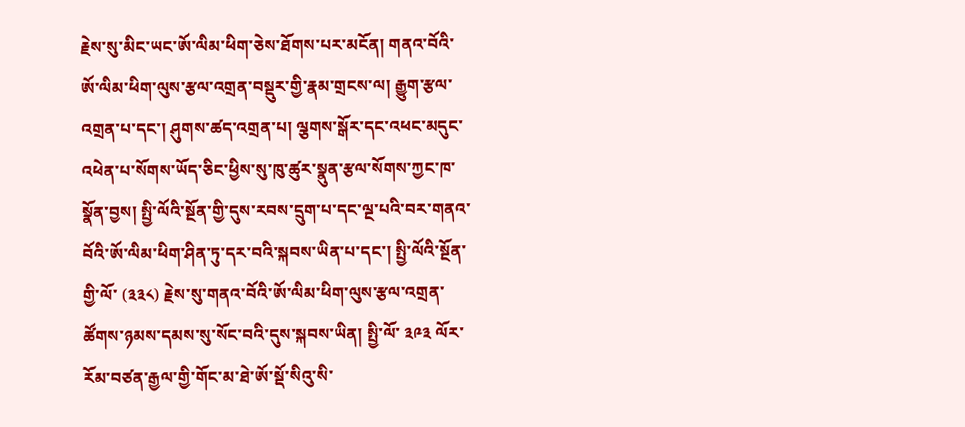རྗེས་སུ་མིང་ཡང་ཨོ་ལིམ་ཕིག་ཅེས་ཐོགས་པར་མངོན། གནའ་བོའི་ཨོ་ལིམ་ཕིག་ལུས་རྩལ་འགྲན་བསྡུར་གྱི་རྣམ་གྲངས་ལ། རྒྱུག་རྩལ་འགྲན་པ་དང་། ཤུགས་ཚད་འགྲན་པ། ལྕགས་སྒོར་དང་འཕང་མདུང་འཕེན་པ་སོགས་ཡོད་ཅིང་ཕྱིས་སུ་ཁུ་ཚུར་སྣུན་རྩལ་སོགས་ཀྱང་ཁ་སྣོན་བྱས། སྤྱི་ལོའི་སྔོན་གྱི་དུས་རབས་དྲུག་པ་དང་ལྔ་པའི་བར་གནའ་བོའི་ཨོ་ལིམ་ཕིག་ཤིན་ཏུ་དར་བའི་སྐབས་ཡིན་པ་དང་། སྤྱི་ལོའི་སྔོན་གྱི་ལོ་ (༣༣༨) རྗེས་སུ་གནའ་བོའི་ཨོ་ལིམ་ཕིག་ལུས་རྩལ་འགྲན་ཚོགས་ཉམས་དམས་སུ་སོང་བའི་དུས་སྐབས་ཡིན། སྤྱི་ལོ་ ༣༩༣ ལོར་རོམ་བཙན་རྒྱལ་གྱི་གོང་མ་ཐེ་ཨོ་སྡོ་སིའུ་སི་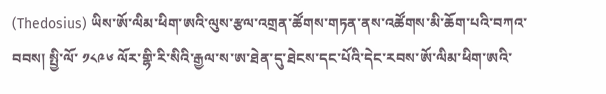(Thedosius) ཡིས་ཨོ་ལིམ་ཕིག་ཨའི་ལུས་རྩལ་འགྲན་ཚོགས་གཏན་ནས་འཚོགས་མི་ཆོག་པའི་བཀའ་བབས། སྤྱི་ལོ་ ༡༨༩༦ ལོར་གྷི་རི་སིའི་རྒྱལ་ས་ཨ་ཐེན་དུ་ཐེངས་དང་པོའི་དེང་རབས་ཨོ་ལིམ་ཕིག་ཨའི་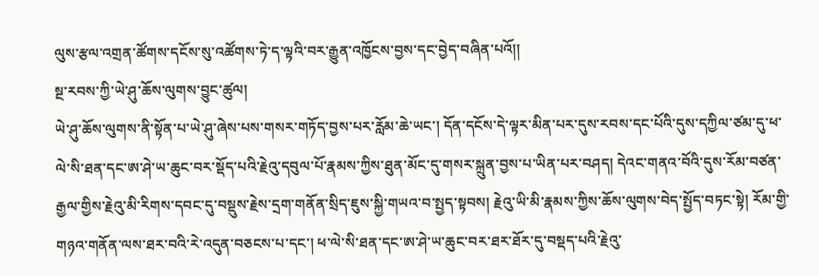ལུས་རྩལ་འགྲན་ཚོགས་དངོས་སུ་འཚོགས་ཏེ་ད་ལྟའི་བར་རྒྱུན་འཁྱོངས་བྱས་དང་བྱེད་བཞིན་པའོ།།
སྔ་རབས་ཀྱི་ཡེ་ཤུ་ཆོས་ལུགས་བྱུང་ཚུལ།
ཡེ་ཤུ་ཆོས་ལུགས་ནི་སྟོན་པ་ཡེ་ཤུ་ཞེས་པས་གསར་གཏོད་བྱས་པར་རློམ་ཆེ་ཡང་། དོན་དངོས་དེ་ལྟར་མིན་པར་དུས་རབས་དང་པོའི་དུས་དཀྱིལ་ཙམ་དུ་ཕ་ལེ་སི་ཐན་དང་ཨ་ཤེ་ཡ་ཆུང་བར་སྡོད་པའི་རྗེའུ་དབུལ་པོ་རྣམས་ཀྱིས་ཐུན་མོང་དུ་གསར་སྐྲུན་བྱས་པ་ཡིན་པར་བཤད། དེའང་གནའ་བོའི་དུས་རོམ་བཙན་རྒྱལ་གྱིས་རྗེའུ་མི་རིགས་དབང་དུ་བསྡུས་རྗེས་དྲག་གནོན་སྲིད་ཇུས་སྐྱི་གཡའ་བ་སྤྱད་སྟབས། རྗེའུ་ཡི་མི་རྣམས་ཀྱིས་ཆོས་ལུགས་བེད་སྤྱོད་བཏང་སྟེ། རོམ་གྱི་གཉའ་གནོན་ལས་ཐར་བའི་རེ་འདུན་བཅངས་པ་དང་། ཕ་ལེ་སི་ཐན་དང་ཨ་ཤེ་ཡ་ཆུང་བར་ཐར་ཐོར་དུ་བསྡད་པའི་རྗེའུ་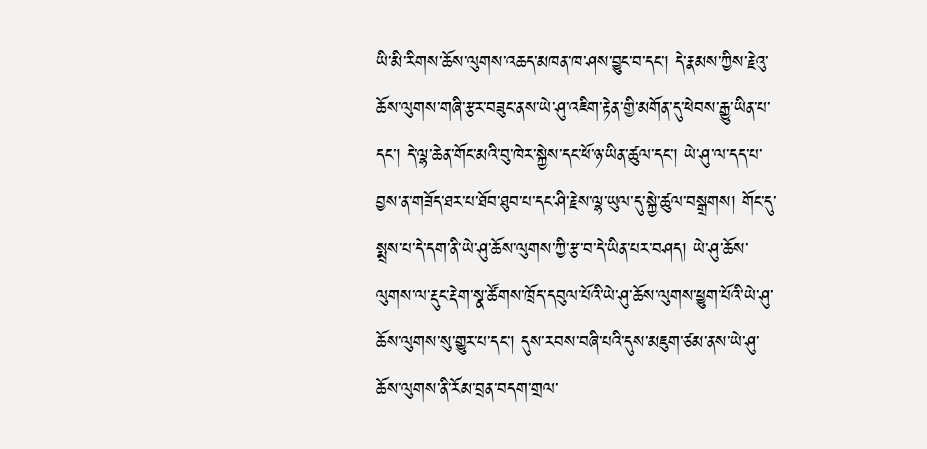ཡི་མི་རིགས་ཆོས་ལུགས་འཆད་མཁན་ཁ་ཤས་བྱུང་བ་དང་། དེ་རྣམས་ཀྱིས་རྗེའུ་ཆོས་ལུགས་གཞི་རྩར་བཟུང་ནས་ཡེ་ཤུ་འཇིག་རྟེན་གྱི་མགོན་དུ་ཕེབས་རྒྱུ་ཡིན་པ་དང་། དེ་ལྷ་ཆེན་གོང་མའི་བུ་ཁེར་སྐྱེས་དང་ཕོ་ཉ་ཡིན་ཚུལ་དང་། ཡེ་ཤུ་ལ་དད་པ་བྱས་ན་གཟོད་ཐར་པ་ཐོབ་ཐུབ་པ་དང་ཤི་རྗེས་ལྷ་ཡུལ་དུ་སྐྱེ་ཚུལ་བསྒྲགས། གོང་དུ་སྨྲས་པ་དེ་དག་ནི་ཡེ་ཤུ་ཆོས་ལུགས་ཀྱི་རྩ་བ་དེ་ཡིན་པར་བཤད། ཡེ་ཤུ་ཆོས་ལུགས་ལ་རྡུང་རྡེག་སྣ་ཚོགས་ཁྲོད་དབུལ་པོའི་ཡེ་ཤུ་ཆོས་ལུགས་ཕྱུག་པོའི་ཡེ་ཤུ་ཆོས་ལུགས་སུ་གྱུར་པ་དང་། དུས་རབས་བཞི་པའི་དུས་མཇུག་ཙམ་ནས་ཡེ་ཤུ་ཆོས་ལུགས་ནི་རོམ་བྲན་བདག་གྲལ་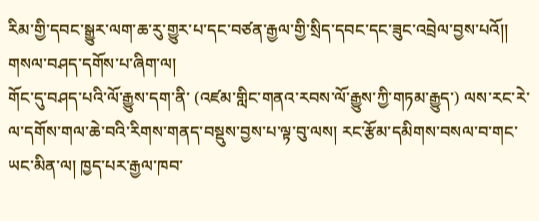རིམ་གྱི་དབང་སྒྱུར་ལག་ཆ་རུ་གྱུར་པ་དང་བཙན་རྒྱལ་གྱི་སྲིད་དབང་དང་ཟུང་འབྲེལ་བྱས་པའོ།།
གསལ་བཤད་དགོས་པ་ཞིག་ལ།
གོང་དུ་བཤད་པའི་ལོ་རྒྱུས་དག་ནི་ (འཛམ་གླིང་གནའ་རབས་ལོ་རྒྱུས་ཀྱི་གཏམ་རྒྱུད་) ལས་རང་རེ་ལ་དགོས་གལ་ཆེ་བའི་རིགས་གནད་བསྡུས་བྱས་པ་ལྟ་བུ་ལས། རང་རྩོམ་དམིགས་བསལ་བ་གང་ཡང་མིན་ལ། ཁྱད་པར་རྒྱལ་ཁབ་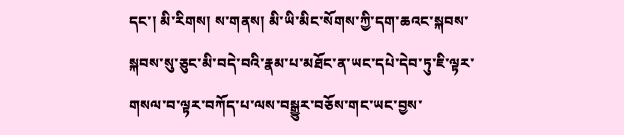དང་། མི་རིགས། ས་གནས། མི་ཡི་མིང་སོགས་ཀྱི་དག་ཆའང་སྐབས་སྐབས་སུ་ཅུང་མི་བདེ་བའི་རྣམ་པ་མཐོང་ན་ཡང་དཔེ་དེབ་ཏུ་ཇི་ལྟར་གསལ་བ་ལྟར་བཀོད་པ་ལས་བསྒྱུར་བཅོས་གང་ཡང་བྱས་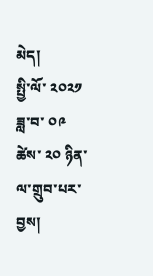མེད།
སྤྱི་ལོ་ ༢༠༢༡ ཟླ་བ་ ༠༩ ཚེས་ ༢༠ ཉིན་ལ་གྲུབ་པར་བྱས།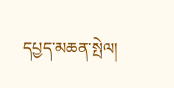དཔྱད་མཆན་སྤེལ།